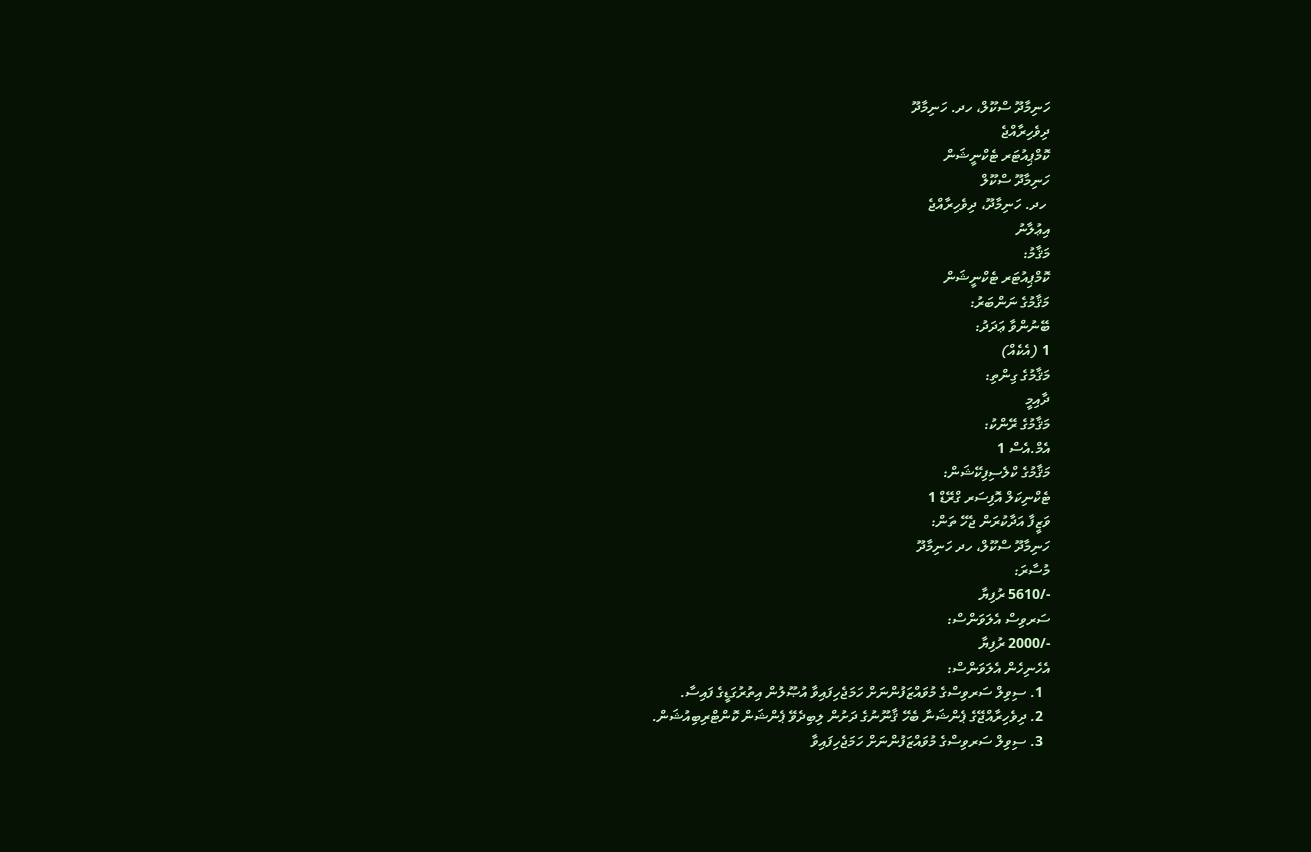ހަނިމާދޫ ސްކޫލް، ހދ. ހަނިމާދޫ
ދިވެހިރާއްޖެ
ކޮމްޕިއުޓަރ ޓެކްނީޝަން
ހަނިމާދޫ ސްކޫލް
 ހދ. ހަނިމާދޫ، ދިވެހިރާއްޖެ
އިޢުލާނު
މަޤާމު:
ކޮމްޕިއުޓަރ ޓެކްނީޝަން
މަޤާމުގެ ނަންބަރު:
ބޭނުންވާ ޢަދަދު:
1 (އެކެއް)
މަޤާމުގެ ގިންތި:
ދާއިމީ
މަޤާމުގެ ރޭންކު:
އެމް.އެސް 1
މަޤާމުގެ ކްލެސިފިކޭޝަން:
ޓެކްނިކަލް އޮފިސަރ ގްރޭޑް 1
ވަޒީފާ އަދާކުރަން ޖެހޭ ތަން:
ހަނިމާދޫ ސްކޫލް، ހދ ހަނިމާދޫ
މުސާރަ:
-/5610 ރުފިޔާ
ސަރވިސް އެލަވަންސް:
-/2000 ރުފިޔާ
އެހެނިހެން އެލަވަންސް:
  1. ސިވިލް ސަރވިސްގެ މުވައްޒަފުންނަށް ހަމަޖެހިފައިވާ އުޞޫލުން އިތުރުގަޑީގެ ފައިސާ.
  2. ދިވެހިރާއްޖޭގެ ޕެންޝަނާ ބެހޭ ޤާނޫނުގެ ދަށުން ލިބިދެވޭ ޕެންޝަން ކޮންޓްރިބިއުޝަން.
  3. ސިވިލް ސަރވިސްގެ މުވައްޒަފުންނަށް ހަމަޖެހިފައިވާ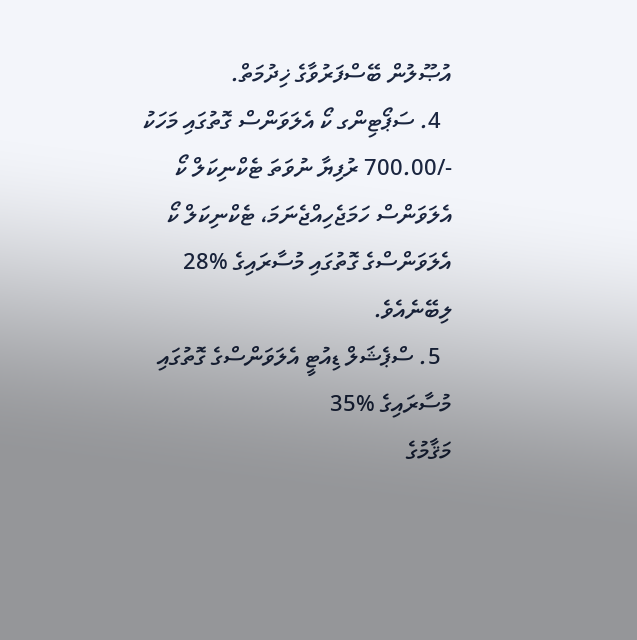އުޞޫލުން ބޭސްފަރުވާގެ ޚިދުމަތް.
  4. ސަޕޯޓިންގ ކޯ އެލަވަންސް ގޮތުގައި މަހަކު -/700.00 ރުފިޔާ ނުވަތަ ޓެކްނިކަލް ކޯ އެލަވަންސް ހަމަޖެހިއްޖެނަމަ، ޓެކްނިކަލް ކޯ އެލަވަންސްގެ ގޮތުގައި މުސާރައިގެ %28  ލިބޭނެއެވެ.
  5. ސްޕެޝަލް ޑިއުޓީ އެލަވަންސްގެ ގޮތުގައި މުސާރައިގެ %35
މަޤާމުގެ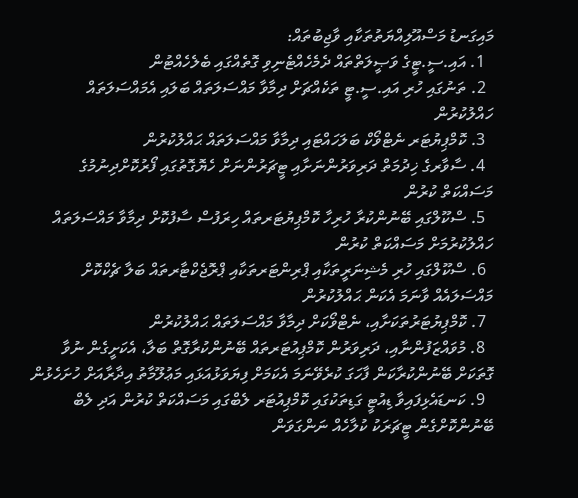މައިގަނޑު މަސްއޫލިއްޔަތުތަކާއި ވާޖިބުތައް:
  1. އައި.ސީ.ޓީގެ ވަޞީލަތްތައް ދެމެހެއްޓެނިވި ގޮތެއްގައި ބެލެހެއްޓުން
  2. ތަނުގައި ހުރި އައި.ސީ.ޓީ ތަކެއްޗަށް ދިމާވާ މައްސަލަތައް ބަލައި އެމައްސަލަތައް ހައްލުކުރުން
  3. ކޮމްޕިޔުޓަރ ނެޓްވޯކް ބަލަހައްޓައި ދިމާވާ މައްސަލަތައް ޙައްލުކުރުން
  4. ސާވާރގެ ޚިދުމަތް ދަރިވަރުންނަށާއި ޓީޗަރުންނަށް ހެޔޮގޮތުގައި ފޯރުކޮށްދިނުމުގެ މަސައްކަތް ކުރުން
  5. ސްކޫލްގައި ބޭނުންކުރާ ހުރިހާ ކޮމްޕިޔުޓަރތައް ހިރަފުސް ސާފުކޮށް ދިމާވާ މައްސަލަތައް ހައްލުކުރުމަށް މަސައްކަތް ކުރުން
  6. ސްކޫލްގައި ހުރި މެޝިނަރީތަކާއި ޕްރިންޓަރތަކާއި ޕްރޮޖެކްޓާރތައް ބަލާ ޗެކްކޮށް މައްސަލައެއް ވާނަމަ އެކަން ޙައްލުކުރުން
  7. ކޮމްޕިޔުޓަރުތަކަށާއި، ނެޓްވޯކަށް ދިމާވާ މައްސަލަތައް ޙައްލުކުރުން
  8. މުވައްޒަފުންނާއި، ދަރިވަރުން ކޮމްޕިއުޓަރތައް ބޭނުންކުރާގޮތް ބަލާ، އެކަށީގެން ނުވާ ގޮތަކަށް ބޭނުންކުރާކަން ފާހަގަ ކުރެވޭނަމަ އެކަމަށް ފިޔަވަޅުއަޅައި މަޢުލޫމާތު އިދާރާއަށް ހުށަހެޅުން
  9. ކަނޑައެޅިފައިވާ ޑިއުޓީ ގަޑިތަކުގައި ކޮމްޕިއުޓަރ ލެބްގައި މަސައްކަތް ކުރުން އަދި ލެބް ބޭނުންކޮށްގެން ޓީޗަރަކު ކުލާހެއް ނަންގަވަން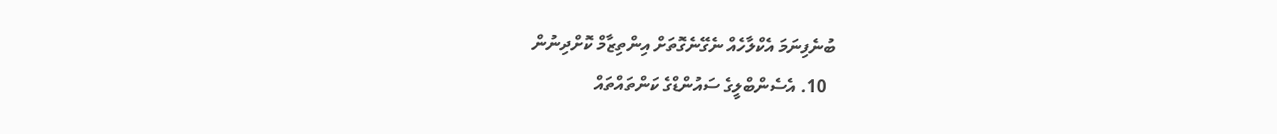ބުނެފިނަމަ އެކްލާހެއް ނެގޭނެގޮތަށް އިންތިޒާމް ކޮށްދިނުން
  10. އެސެންބްލީގެ ސައުންޑްގެ ކަންތައްތައް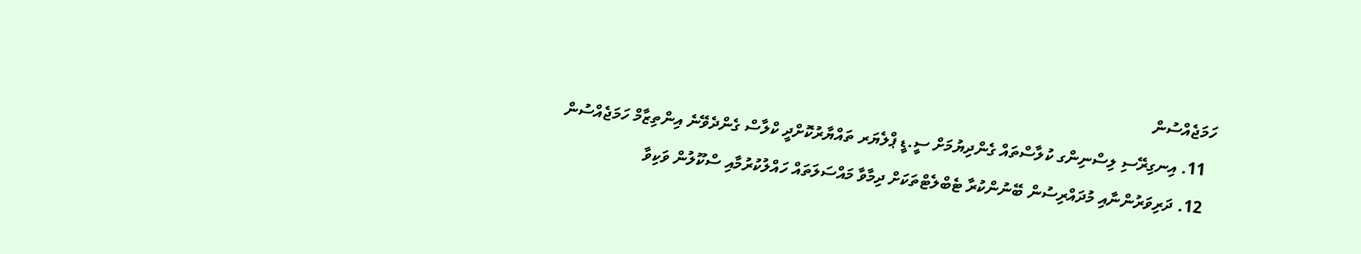ހަމަޖެއްސުން
  11. އިނގިރޭސި ލިސްނިންގ ކުލާސްތައް ގެންދިޔުމަށް ސީ.ޑީ ޕްލެޔަރ ތައްޔާރުކޮށްދީ ކްލާސް ގެންދެވޭނެ އިންތިޒާމް ހަމަޖެއްސުން
  12. ދަރިވަރުންނާއި މުދައްރިސުން ބޭނުންކުރާ ޓެބްލެޓްތަކަށް ދިމާވާ މައްސަލަތައް ހައްލުކުރުމާއި ސްކޫލުން ވަކިވާ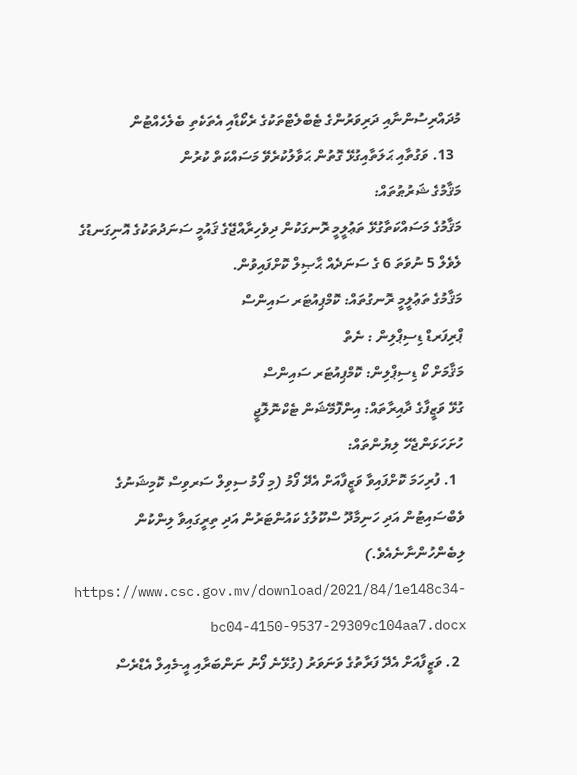މުދައްރިސުންނާއި ދަރިވަރުންގެ ޓެބްލެޓްތަކުގެ ރެކޯޑާއި އެތަކެތި ބެލެހެއްޓުން
  13. ވަގުތާއި ޙަލަތާއިގުޅޭ ގޮތުން ޙަވާލުކުރެވޭ މަސައްކަތް ކުރުން
މަޤާމުގެ ޝަރުޠުތައް:
މަޤާމުގެ މަސައްކަތާގުޅޭ ތަޢުލީމީ ރޮނގަކުން ދިވެހިރާއްޖޭގެ ޤައުމީ ސަނަދުތަކުގެ އޮނިގަނޑުގެ ލެވެލް 5 ނުވަތަ 6 ގެ ސަނަދެއް ޙާޞިލް ކޮށްފައިވުން.
މަޤާމުގެ ތަޢުލީމީ ރޮނގުތައް: ކޮމްޕިއުޓަރ ސައިންސް
ޕްރިފަރޑް ޑިސިޕްލިން : ނެތް
މަޤާމަށް ކޯ ޑިސިޕްލިން: ކޮމްޕިއުޓަރ ސައިންސް
ގުޅޭ ވަޒީފާގެ ދާއިރާތައް: އިންފޮމޭޝަން ޓެކްނޮލޮޖީ
ހުށަހަޅަންޖެހޭ ލިޔުންތައް:
  1. ފުރިހަމަ ކޮށްފައިވާ ވަޒީފާއަށް އެދޭ ފޯމު (މި ފޯމު ސިވިލް ސަރވިސް ކޮމިޝަނުގެ ވެބްސައިޓުން އަދި ހަނިމާދޫ ސްކޫލުގެ ކައުންޓަރުން އަދި ތިރީގައިވާ ލިންކުން ލިބެންހުންނާނެއެވެ.)  https://www.csc.gov.mv/download/2021/84/1e148c34-bc04-4150-9537-29309c104aa7.docx
  2. ވަޒީފާއަށް އެދޭ ފަރާތުގެ ވަނަވަރު (ގުޅޭނެ ފޯނު ނަންބަރާއި އީ-މެއިލް އެޑްރެސް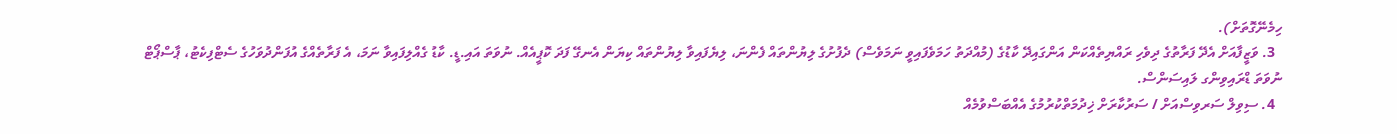ހިމެނޭގޮތަށް).
  3. ވަޒީފާއަށް އެދޭ ފަރާތުގެ ދިވެހި ރައްޔިތެއްކަން އަންގައިދޭ ކާޑުގެ (މުއްދަތު ހަމަވެފައިވީ ނަމަވެސް) ދެފުށުގެ ލިޔުންތައް ފެންނަ، ލިޔެފައިވާ ލިޔުންތައް ކިޔަން އެނގޭ ފަދަ ކޮޕީއެއް. ނުވަތަ އައި.ޑީ. ކާޑު ގެއްލިފައިވާ ނަމަ، އެ ފަރާތެއްގެ އުފަންދުވަހުގެ ސެޓްފިކެޓު، ޕާސްޕޯޓް ނުވަތަ ޑްރައިވިންގ ލައިސަންސް.
  4. ސިވިލް ސަރވިސްއަށް / ސަރުކާރަށް ޚިދުމަތްކުރުމުގެ އެއްބަސްވުމެއް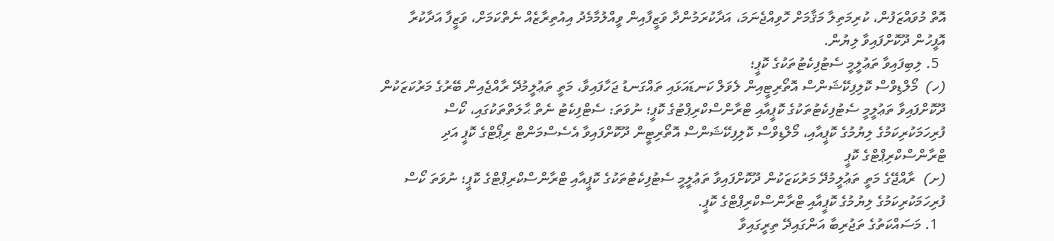އޮތް މުވައްޒަފުން، ކުރިމަތިލާ މަޤާމަށް ހޮވިއްޖެނަމަ، އަދާކުރަމުންދާ ވަޒީފާއިން ވީއްލުމާމެދު އިއުތިރާޒެއް ނެތްކަމަށް، ވަޒީފާ އަދާކުރާ އޮފީހުން ދޫކޮށްފައިވާ ލިޔުން.
  5. ލިބިފައިވާ ތަޢުލީމީ ސެޓުފިކެޓުތަކުގެ ކޮޕީ؛
(ހ)  މޯލްޑިވްސް ކޮލިފިކޭޝަންސް އޮތޯރިޓީއިން ލެވަލް ކަނޑައަޅައި ތައްގަނޑު ޖަހާފައިވާ، މަތީ ތަޢުލީމުދޭ ރާއްޖެއިން ބޭރުގެ މަރުކަޒަކުން ދޫކޮށްފައިވާ ތަޢުލީމީ ސެޓުފިކެޓުތަކުގެ ކޮޕީއާއި ޓްރާންސްކްރިޕްޓުގެ ކޮޕީ؛ ނުވަތަ: ސެޓްފިކެޓު ނެތް ޙާލަތްތަކުގައި، ކޯސް ފުރިހަމަކުރިކަމުގެ ލިޔުމުގެ ކޮޕީއާއި، މޯލްޑިވްސް ކޮލިފިކޭޝަންސް އޮތޯރިޓީން ދޫކޮށްފައިވާ އެސެސްމަންޓް ރިޕޯޓްގެ ކޮޕީ އަދި ޓްރާންސްކްރިޕްޓްގެ ކޮޕީ
(ށ)  ރާއްޖޭގެ މަތީ ތަޢުލީމުދޭ މަރުކަޒަކުން ދޫކޮށްފައިވާ ތަޢުލީމީ ސެޓުފިކެޓުތަކުގެ ކޮޕީއާއި ޓްރާންސްކްރިޕްޓްގެ ކޮޕީ؛ ނުވަތަ ކޯސް ފުރިހަމަކުރިކަމުގެ ލިޔުމުގެ ކޮޕީއާއި ޓްރާންސްކްރިޕްޓްގެ ކޮޕީ.
  1. މަސައްކަތުގެ ތަޖުރިބާ އަންގައިދޭ ތިރީގައިވާ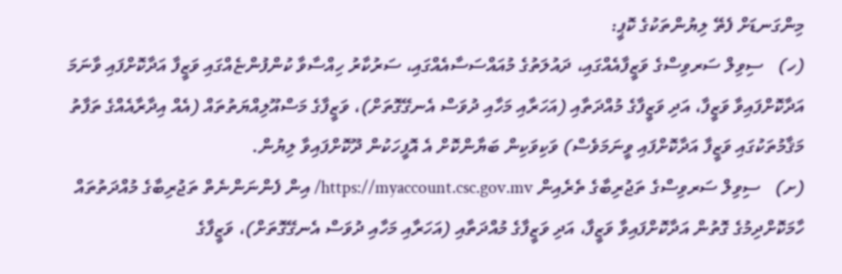މިންގަނޑަށް ފެތޭ ލިޔުންތަކުގެ ކޮޕީ:
(ހ)   ސިވިލް ސަރވިސްގެ ވަޒީފާއެއްގައި، ދައުލަތުގެ މުއައްސަސާއެއްގައި، ސަރުކާރު ހިއްސާވާ ކުންފުންޏެއްގައި ވަޒީފާ އަދާކޮށްފައި ވާނަމަ އަދާކޮށްފައިވާ ވަޒީފާ، އަދި ވަޒީފާގެ މުއްދަތާއި (އަހަރާއި މަހާއި ދުވަސް އެނގޭގޮތަށް)، ވަޒީފާގެ މަސްއޫލިއްޔަތުތައް (އެއް އިދާރާއެއްގެ ތަފާތު މަޤާމުތަކުގައި ވަޒީފާ އަދާކޮށްފައި ވީނަމަވެސް) ވަކިވަކިން ބަޔާންކޮށް އެ އޮފީހަކުން ދޫކޮށްފައިވާ ލިޔުން.
(ށ)   ސިވިލް ސަރވިސްގެ ތަޖުރިބާގެ ތެރެއިން https://myaccount.csc.gov.mv/ އިން ފެންނަންނެތް ތަޖުރިބާގެ މުއްދަތުތައް ހާމަކޮށްދިމުގެ ގޮތުން އަދާކޮށްފައިވާ ވަޒީފާ، އަދި ވަޒީފާގެ މުއްދަތާއި (އަހަރާއި މަހާއި ދުވަސް އެނގޭގޮތަށް)، ވަޒީފާގެ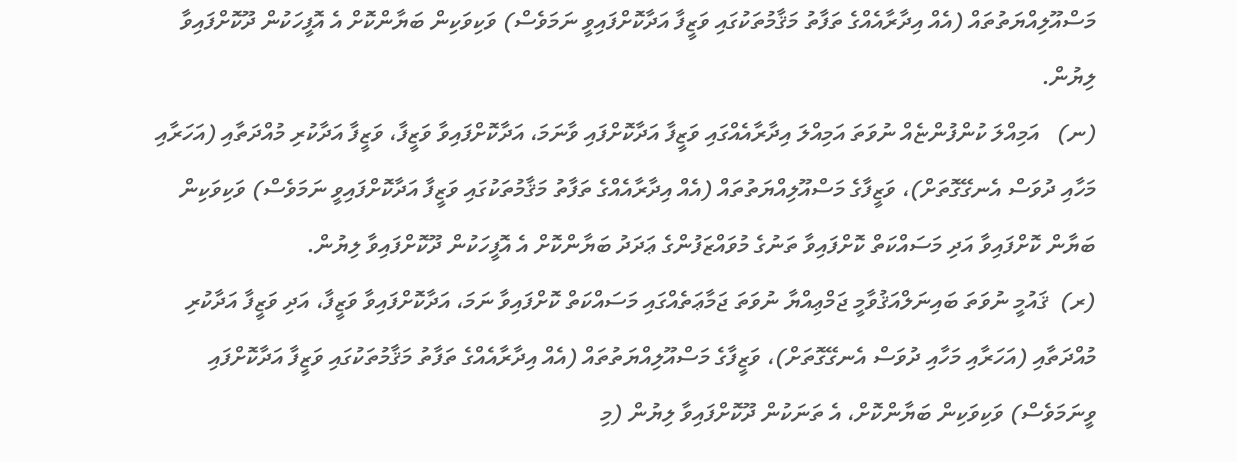މަސްއޫލިއްޔަތުތައް (އެއް އިދާރާއެއްގެ ތަފާތު މަޤާމުތަކުގައި ވަޒީފާ އަދާކޮށްފައިވީ ނަމަވެސް) ވަކިވަކިން ބަޔާންކޮށް އެ އޮފީހަކުން ދޫކޮށްފައިވާ ލިޔުން.
(ނ)   އަމިއްލަ ކުންފުންޏެއް ނުވަތަ އަމިއްލަ އިދާރާއެއްގައި ވަޒީފާ އަދާކޮށްފައި ވާނަމަ، އަދާކޮށްފައިވާ ވަޒީފާ، ވަޒީފާ އަދާކުރި މުއްދަތާއި (އަހަރާއި މަހާއި ދުވަސް އެނގޭގޮތަށް)، ވަޒީފާގެ މަސްއޫލިއްޔަތުތައް (އެއް އިދާރާއެއްގެ ތަފާތު މަޤާމުތަކުގައި ވަޒީފާ އަދާކޮށްފައިވީ ނަމަވެސް) ވަކިވަކިން ބަޔާން ކޮށްފައިވާ އަދި މަސައްކަތް ކޮށްފައިވާ ތަނުގެ މުވައްޒަފުންގެ ޢަދަދު ބަޔާންކޮށް އެ އޮފީހަކުން ދޫކޮށްފައިވާ ލިޔުން.
(ރ)  ޤައުމީ ނުވަތަ ބައިނަލްއަޤުވާމީ ޖަމްޢިއްޔާ ނުވަތަ ޖަމާޢަތެއްގައި މަސައްކަތް ކޮށްފައިވާ ނަމަ، އަދާކޮށްފައިވާ ވަޒީފާ، އަދި ވަޒީފާ އަދާކުރި މުއްދަތާއި (އަހަރާއި މަހާއި ދުވަސް އެނގޭގޮތަށް)، ވަޒީފާގެ މަސްއޫލިއްޔަތުތައް (އެއް އިދާރާއެއްގެ ތަފާތު މަޤާމުތަކުގައި ވަޒީފާ އަދާކޮށްފައި ވީނަމަވެސް) ވަކިވަކިން ބަޔާންކޮށް، އެ ތަނަކުން ދޫކޮށްފައިވާ ލިޔުން (މި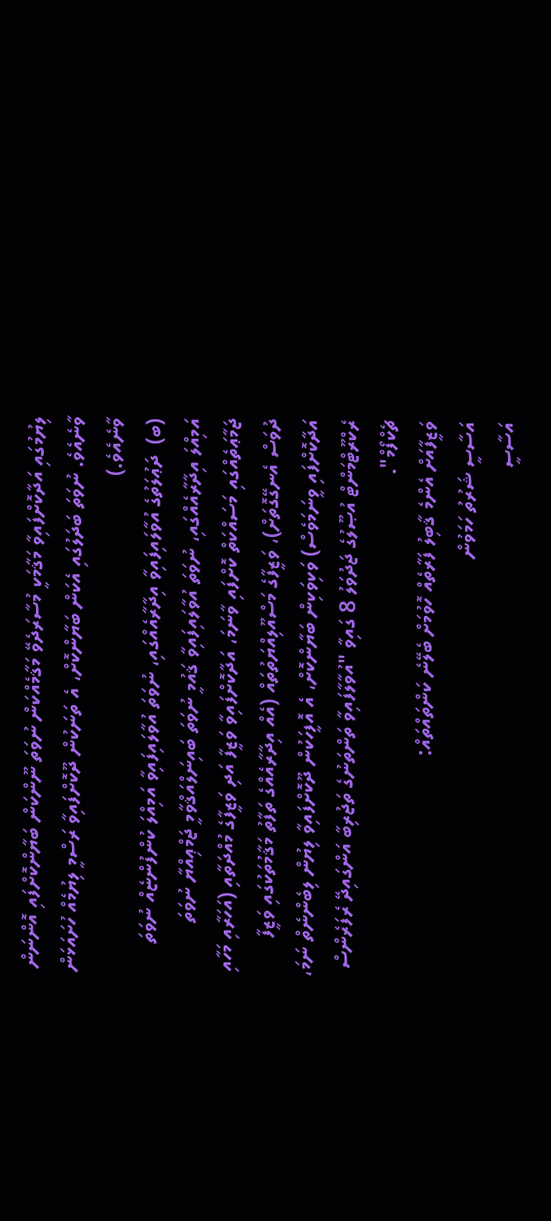ލިޔުމުގައި އަދާކޮށްފައިވާ މަޤާމަކީ މުސާރަދެވޭ މަޤާމެއްކަން ނުވަތަ ނޫންކަން ބަޔާންކޮށްފައި އޮންނަން ވާނެއެވެ. ނުވަތަ ބަދަލުގައި އެކަން ބަޔާންކޮށް، އެ ތަނަކުން ދޫކޮށްފައިވާ ރަސްމީ ލިޔުމެއް ހުށައަޅަން ވާނެއެވެ.)
(ބ)  ދަޢުލަތުގެ އުވާލައިފައިވާ އިދާރާއެއްގައި، ނުވަތަ އުވާލައިފައިވާ އަމިއްލަ ކުންފުންޏެއް ނުވަތަ އަމިއްލަ އިދާރާއެއްގައި، ނުވަތަ އުވާލައިފައިވާ ޤައުމީ ނުވަތަ ބައިނަލްއަޤްވާމީ ޖަމްޢިއްޔާ ނުވަތަ ޖަމާޢަތެއްގައި މަސައްކަތް ކޮށްފައި ވާނަމަ، އަދާކޮށްފައިވާ ވަޒީފާ އަދި ވަޒީފާގެ މުއްދަތާއި (އަހަރާއި މަހާއި ދުވަސް އެނގޭގޮތަށް)، ވަޒީފާގެ މަސްއޫލިއްޔަތުތައް (އެއް އިދާރާއެއްގެ ތަފާތު މަޤާމުތަކުގައި ވަޒީފާ އަދާކޮށްފައި ވީނަމަވެސް) ވަކިވަކިން ބަޔާންކޮށް، އެ އޮފީހަކުން ދޫކޮށްފައިވާ ލިޔުން ލިބެންނެތް ނަމަ، ރެކްރޫޓްމަންޓް އުޞޫލުގެ ޖަދުވަލު 8 ގައިވާ "އުވާލާފައިވާ ތަންތަނުގެ ތަޖުރިބާ އަންގައިދޭ ރެފަރެންސް ޗެކްފޯމް".
ވަޒީފާއަށް އެންމެ ޤާބިލު ފަރާތެއް ހޮވުމަށް ބެލޭނެ ކަންތައްތައް:
އަސާސީ ޝަރުތު ހަމަވުން
އަސާސީ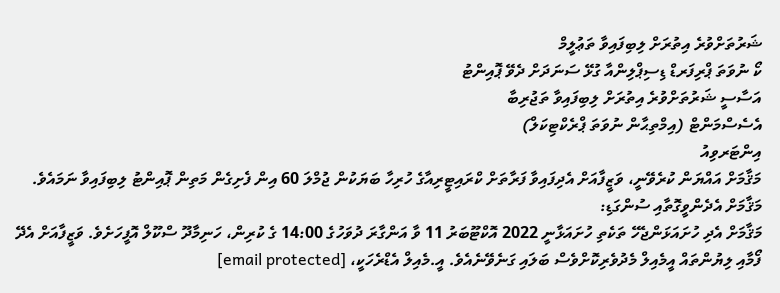ޝަރުތަށްވުރެ އިތުރަށް ލިބިފައިވާ ތަޢުލީމް
ކޯ ނުވަތަ ޕްރިފަރޑް ޑިސިޕްލިންއާ ގުޅޭ ސަނަދަށް ދެވޭ ޕޮއިންޓު
އަސާސީ ޝަރުތަށްވުރެ އިތުރަށް ލިބިފައިވާ ތަޖުރިބާ
އެސެސްމަންޓް (އިމްތިޙާން ނުވަތަ ޕްރެކްޓިކަލް)
އިންޓަރވިއު
މަޤާމަށް އައްޔަން ކުރެވޭނީ، ވަޒީފާއަށް އެދިފައިވާ ފަރާތަށް ކްރައިޓީރިއާގެ ހުރިހާ ބަޔަކުން ޖުމްލަ 60 އިން ފެށިގެން މަތިން ޕޮއިންޓު ލިބިފައިވާ ނަމައެވެ.
މަޤާމަށް އެދެންވީގޮތާއި ސުންގަޑި:
މަޤާމަށް އެދި ހުށައަޅަންޖެހޭ ތަކެތި ހުށައަޅާނީ 2022 އޮކްޓޫބަރު 11 ވާ އަންގާރަ ދުވަހުގެ 14:00 ގެ ކުރިން، ހަނިމާދޫ ސްކޫލް އޮފީހަށެވެ. ވަޒީފާއަށް އެދޭ ފޯމާއި ލިޔުންތައް އީމެއިލް މެދުވެރިކޮށްވެސް ބަލައި ގަނެވޭނެއެވެ. އީ.މެއިލް އެޑްރެހަކީ، [email protected]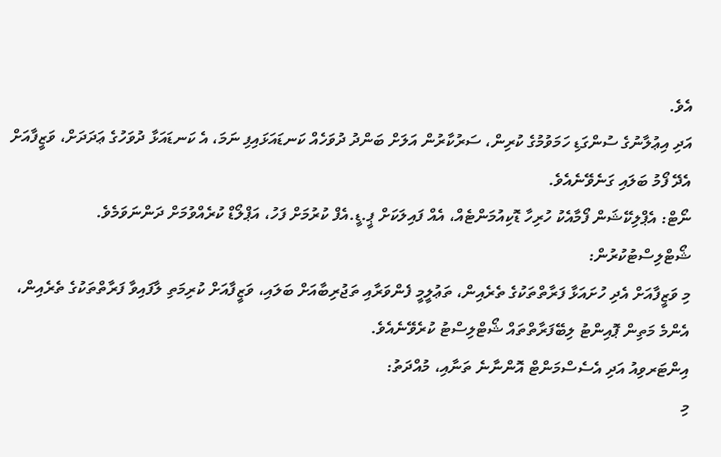އެވެ.
އަދި އިޢުލާނުގެ ސުންގަޑި ހަމަވުމުގެ ކުރިން، ސަރުކާރުން އަލަށް ބަންދު ދުވަހެއް ކަނޑައަޅައިފި ނަމަ، އެ ކަނޑައަޅާ ދުވަހުގެ ޢަދަދަށް، ވަޒީފާއަށް އެދޭ ފޯމު ބަލައި ގަނެވޭނެއެވެ.
ނޯޓް: އެޕްލިކޭޝަން ފޯމާއެކު ހުރިހާ ޑޮކިއުމަންޓެއް، އެއް ފައިލަކަށް ޕީ.ޑީ.އެފް ކުރުމަށް ފަހު، އަޕްލޯޑް ކުރެއްވުމަށް ދަންނަވަމެވެ.
ޝޯޓްލިސްޓުކުރުން:
މި ވަޒީފާއަށް އެދި ހުށައަޅާ ފަރާތްތަކުގެ ތެރެއިން، ތަޢުލީމީ ފެންވަރާއި ތަޖުރިބާއަށް ބަލައި، ވަޒީފާއަށް ކުރިމަތި ލާފައިވާ ފަރާތްތަކުގެ ތެރެއިން، އެންމެ މަތިން ޕޮއިންޓު ލިބޭފަރާތްތައް ޝޯޓްލިސްޓު ކުރެވޭނެއެވެ.
އިންޓަރވިއު އަދި އެސެސްމަންޓް އޮންނާނެ ތަނާއި، މުއްދަތު:
މި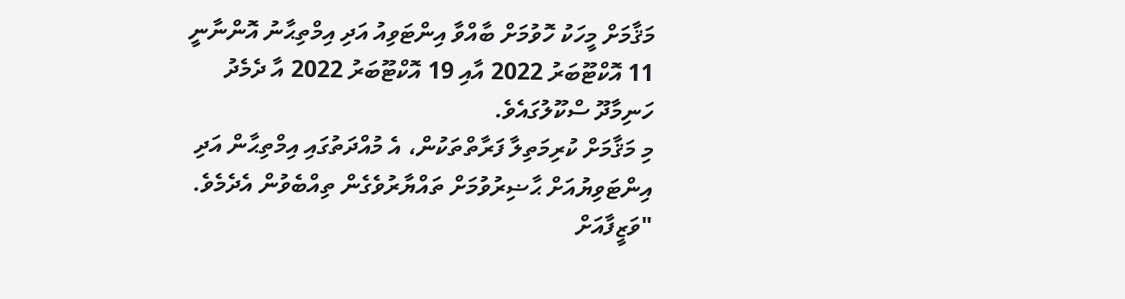މަޤާމަށް މީހަކު ހޮވުމަށް ބާއްވާ އިންޓަވިއު އަދި އިމްތިޙާނު އޮންނާނީ 11 އޮކްޓޫބަރު 2022 އާއި 19 އޮކްޓޫބަރު 2022 އާ ދެމެދު ހަނިމާދޫ ސްކޫލުގައެވެ.
މި މަޤާމަށް ކުރިމަތިލާ ފަރާތްތަކުން، އެ މުއްދަތުގައި އިމްތިޙާން އަދި އިންޓަވިޔުއަށް ޙާޟިރުވުމަށް ތައްޔާރުވެގެން ތިއްބެވުން އެދެމެވެ.
"ވަޒީފާއަށް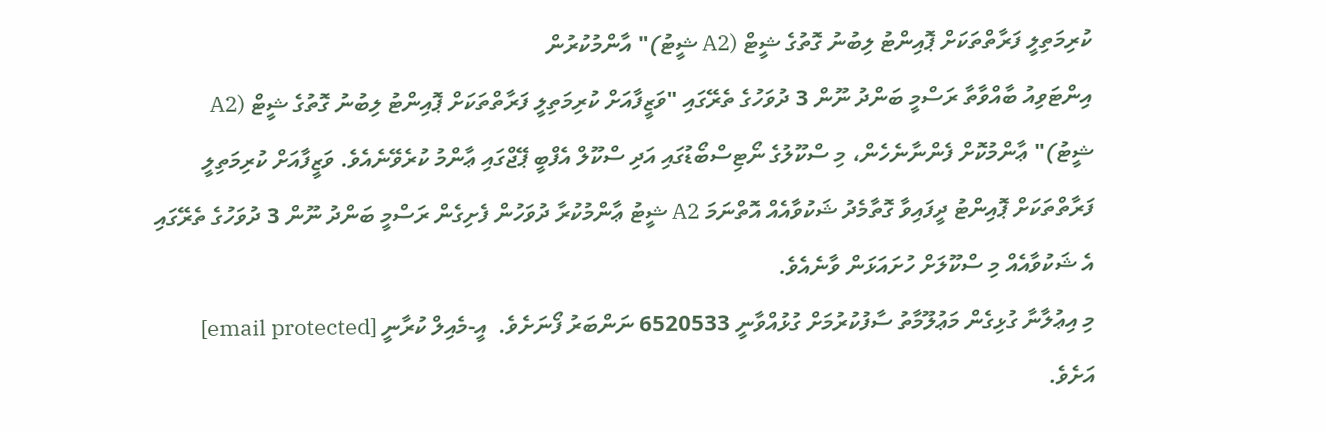ކުރިމަތިލީ ފަރާތްތަކަށް ޕޮއިންޓު ލިބުނު ގޮތުގެ ޝީޓް (A2 ޝީޓު)" އާންމުކުރުން
އިންޓަވިއު ބާއްވާތާ ރަސްމީ ބަންދު ނޫން 3 ދުވަހުގެ ތެރޭގައި "ވަޒީފާއަށް ކުރިމަތިލީ ފަރާތްތަކަށް ޕޮއިންޓު ލިބުނު ގޮތުގެ ޝީޓް (A2 ޝީޓު)" ޢާންމުކޮށް ފެންނާނެހެން، މި ސްކޫލުގެ ނޯޓިސްބޯޑުގައި އަދި ސްކޫލް އެފްބީ ޕޭޖްގައި ޢާންމު ކުރެވޭނެއެވެ. ވަޒީފާއަށް ކުރިމަތިލީ ފަރާތްތަކަށް ޕޮއިންޓު ދީފައިވާ ގޮތާމެދު ޝަކުވާއެއް އޮތްނަމަ A2 ޝީޓު ޢާންމުކުރާ ދުވަހުން ފެށިގެން ރަސްމީ ބަންދު ނޫން 3 ދުވަހުގެ ތެރޭގައި އެ ޝަކުވާއެއް މި ސްކޫލަށް ހުށައަޅަން ވާނެއެވެ.
މި އިޢުލާނާ ގުޅިގެން މަޢުލޫމާތު ސާފުކުރުމަށް ގުޅުއްވާނީ 6520533 ނަންބަރު ފޯނަށެވެ.  އީ-މެއިލް ކުރާނީ [email protected] އަށެވެ.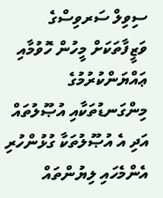ސިވިލް ސަރވިސްގެ ވަޒީފާތަކަށް މީހުން ހޮވުމާއި ޢައްޔަންކުރުމުގެ މިންގަނޑުތަކާއި އުޞޫލުތައް އަދި އެ އުޞޫލުތަކާ ގުޅުންހުރި އެންމެހައި ލިޔުންތައް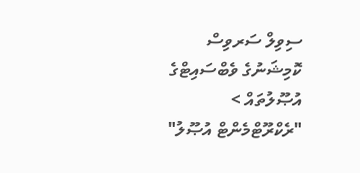ސިވިލް ސަރވިސް ކޮމިޝަނުގެ ވެބްސައިޓްގެ އުޞޫލުތައް > "ރެކްރޫޓްމެންޓް އުޞޫލު"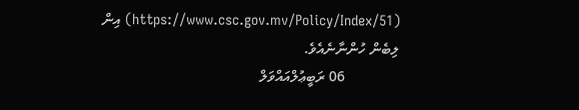(https://www.csc.gov.mv/Policy/Index/51) އިން ލިބެން ހުންނާނެއެވެ.
               06 ރަބީޢުލްއައްވަލް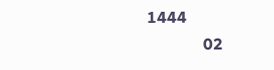1444
              02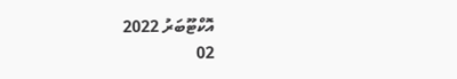އޮކްޓޫބަރު 2022
02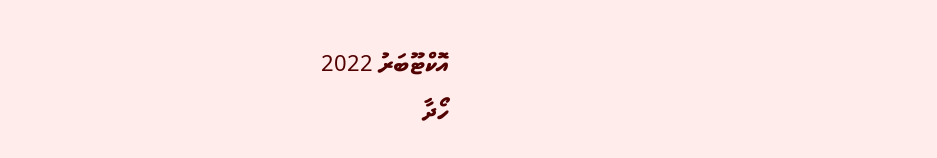އޮކްޓޫބަރު 2022
ހޯދާ